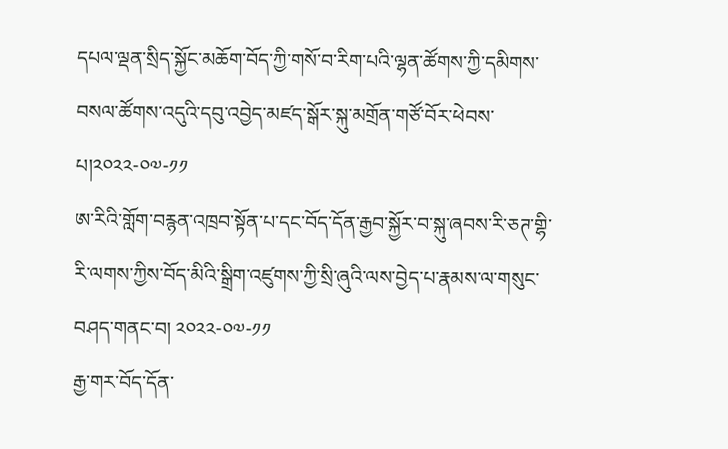དཔལ་ལྡན་སྲིད་སྐྱོང་མཆོག་བོད་ཀྱི་གསོ་བ་རིག་པའི་ལྷན་ཚོགས་ཀྱི་དམིགས་བསལ་ཚོགས་འདུའི་དབུ་འབྱེད་མཛད་སྒོར་སྐུ་མགྲོན་གཙོ་བོར་ཕེབས་པ།༢༠༢༢-༠༧-༡༡
ཨ་རིའི་གློག་བརྙན་འཁྲབ་སྟོན་པ་དང་བོད་དོན་རྒྱབ་སྐྱོར་བ་སྐུ་ཞབས་རི་ཅཊ་གྷི་རི་ལགས་ཀྱིས་བོད་མིའི་སྒྲིག་འཛུགས་ཀྱི་སྲི་ཞུའི་ལས་བྱེད་པ་རྣམས་ལ་གསུང་བཤད་གནང་བ། ༢༠༢༢-༠༧-༡༡
རྒྱ་གར་བོད་དོན་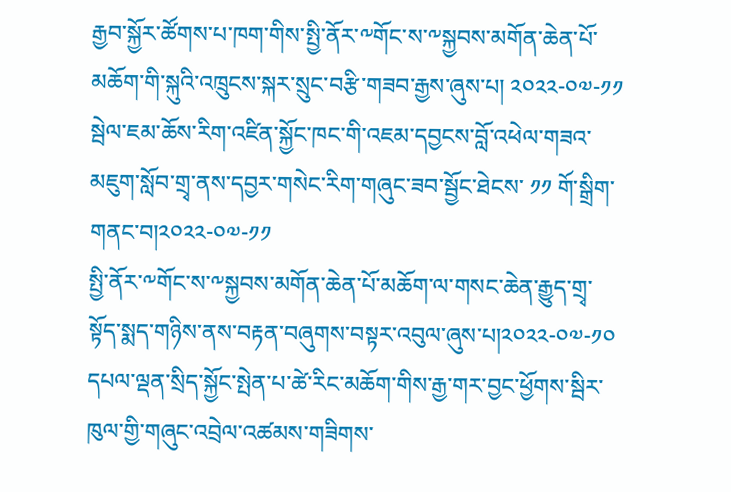རྒྱབ་སྐྱོར་ཚོགས་པ་ཁག་གིས་སྤྱི་ནོར་༸གོང་ས་༸སྐྱབས་མགོན་ཆེན་པོ་མཆོག་གི་སྐུའི་འཁྲུངས་སྐར་སྲུང་བརྩི་གཟབ་རྒྱས་ཞུས་པ། ༢༠༢༢-༠༧-༡༡
སྦེལ་ཇམ་ཆོས་རིག་འཛིན་སྐྱོང་ཁང་གི་འཇམ་དབྱངས་བློ་འཕེལ་གཟའ་མཇུག་སློབ་གྲྭ་ནས་དབྱར་གསེང་རིག་གཞུང་ཟབ་སྦྱོང་ཐེངས་ ༡༡ གོ་སྒྲིག་གནང་བ།༢༠༢༢-༠༧-༡༡
སྤྱི་ནོར་༸གོང་ས་༸སྐྱབས་མགོན་ཆེན་པོ་མཆོག་ལ་གསང་ཆེན་རྒྱུད་གྲྭ་སྟོད་སྨད་གཉིས་ནས་བརྟན་བཞུགས་བསྟར་འབུལ་ཞུས་པ།༢༠༢༢-༠༧-༡༠
དཔལ་ལྡན་སྲིད་སྐྱོང་སྤེན་པ་ཚེ་རིང་མཆོག་གིས་རྒྱ་གར་བྱང་ཕྱོགས་སྦིར་ཁུལ་གྱི་གཞུང་འབྲེལ་འཚམས་གཟིགས་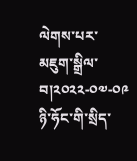ལེགས་པར་མཇུག་སྒྲིལ་བ།༢༠༢༢-༠༧-༠༩
ཉི་ཧོང་གི་སྲིད་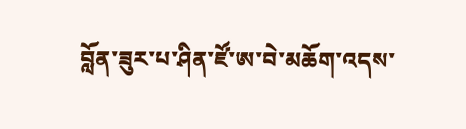བློན་ཟུར་པ་ཤིན་ཛོ་ཨ་བེ་མཆོག་འདས་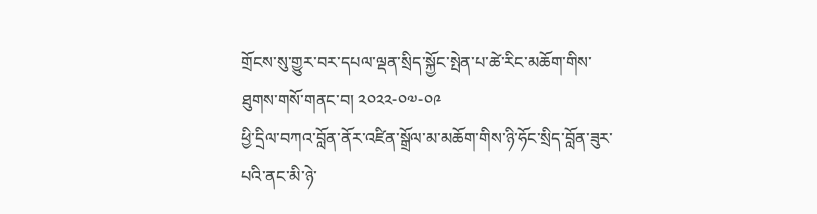གྲོངས་སུ་གྱུར་བར་དཔལ་ལྡན་སྲིད་སྐྱོང་སྤེན་པ་ཚེ་རིང་མཆོག་གིས་ཐུགས་གསོ་གནང་བ། ༢༠༢༢-༠༧-༠༩
ཕྱི་དྲིལ་བཀའ་བློན་ནོར་འཛིན་སྒྲོལ་མ་མཆོག་གིས་ཉི་ཧོང་སྲིད་བློན་ཟུར་པའི་ནང་མི་ཉེ་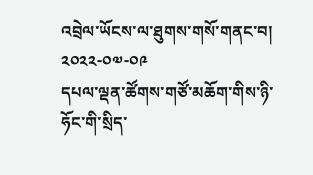འབྲེལ་ཡོངས་ལ་ཐུགས་གསོ་གནང་བ། ༢༠༢༢-༠༧-༠༩
དཔལ་ལྡན་ཚོགས་གཙོ་མཆོག་གིས་ཉི་ཧོང་གི་སྲིད་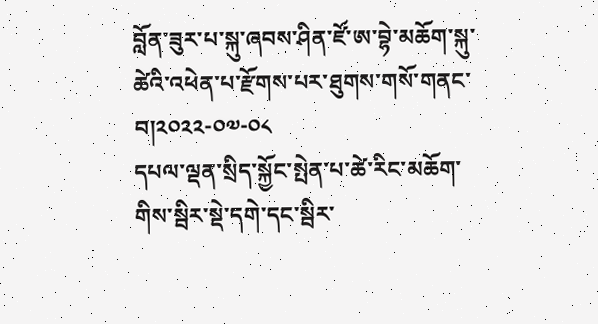བློན་ཟུར་པ་སྐུ་ཞབས་ཤིན་ཛོ་ཨ་བྷེ་མཆོག་སྐུ་ཚེའི་འཕེན་པ་རྫོགས་པར་ཐུགས་གསོ་གནང་བ།༢༠༢༢-༠༧-༠༨
དཔལ་ལྡན་སྲིད་སྐྱོང་སྤེན་པ་ཚེ་རིང་མཆོག་གིས་སྦིར་སྡེ་དགེ་དང་སྦིར་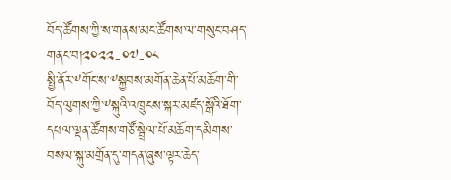བོད་ཚོགས་ཀྱི་ས་གནས་མང་ཚོགས་ལ་གསུང་བཤད་གནང་བ།༢༠༢༢-༠༧-༠༨
སྤྱི་ནོར་༸གོང་ས་༸སྐྱབས་མགོན་ཆེན་པོ་མཆོག་གི་བོད་ལུགས་ཀྱི་༸སྐུའི་འཁྲུངས་སྐར་མཛད་སྒོའི་ཐོག་དཔལ་ལྡན་ཚོགས་གཙོ་སྦྲེལ་པོ་མཆོག་དམིགས་བསལ་སྐུ་མགྲོན་དུ་གདན་ཞུས་ལྟར་ཆེད་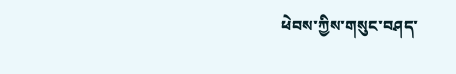ཕེབས་ཀྱིས་གསུང་བཤད་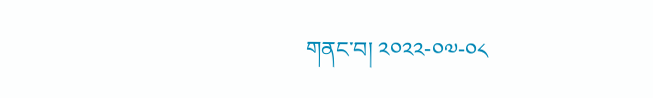གནང་བ། ༢༠༢༢-༠༧-༠༨